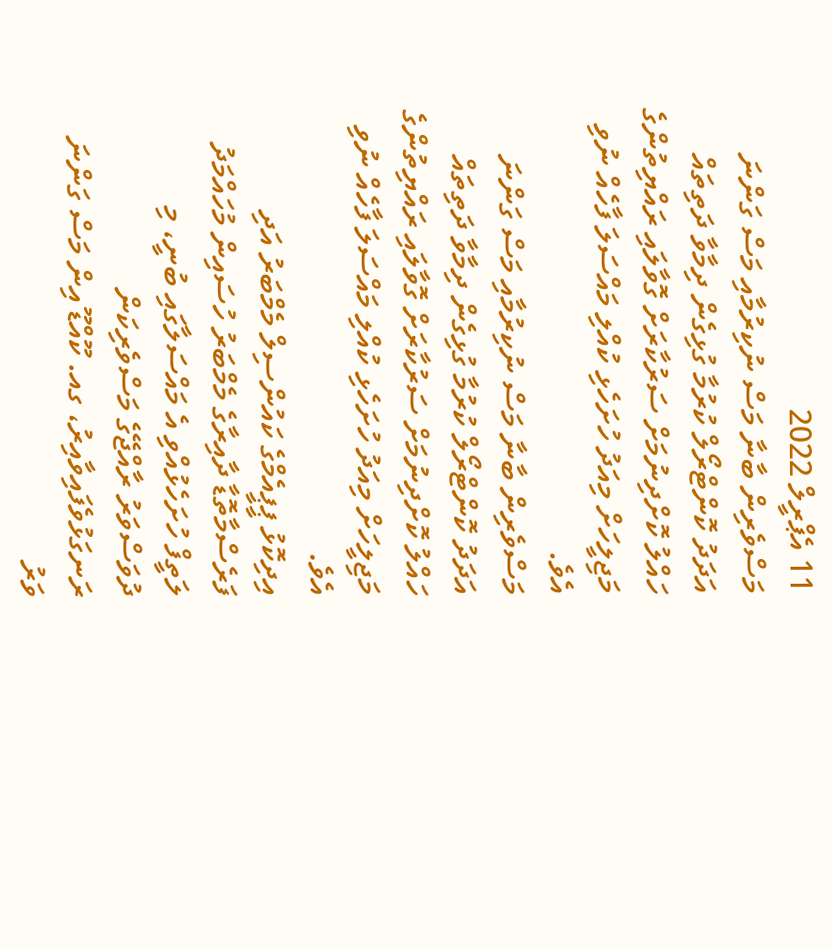11 އެޕްރީލް 2022
މަސްވެރިން ބާނާ މަސް ނުކިރުމާއި މަސް ގަންނަ އަދަދު ކޮންޓްރޯލް ކުރުމާ ގުޅިގެން ދިމާވާ ދަތިތައް ހައްލު ކޮށްދިނުމަށް ސަރުކާރަށް ގޮވާލައި ރައްޔިތުންގެ މަޖިލީހަށް މިއަދު ހުށަހެޅި ކުއްލި މައްސަލަ ފާހެއް ނުވި އެވެ.
މަސްވެރިން ބާނާ މަސް ނުކިރުމާއި މަސް ގަންނަ އަދަދު ކޮންޓްރޯލް ކުރުމާ ގުޅިގެން ދިމާވާ ދަތިތައް ހައްލު ކޮށްދިނުމަށް ސަރުކާރަށް ގޮވާލައި ރައްޔިތުންގެ މަޖިލީހަށް މިއަދު ހުށަހެޅި ކުއްލި މައްސަލަ ފާހެއް ނުވި އެވެ.
އިދިކޮޅު ޕީޕީއެމްގެ ކައުންސިލް މެމްބަރު އަދި ފަރެސްމާތޮޑާ ދާއިރާގެ މެމްބަރު ހުސައިން މުހައްމަދު ލަތީފް ހުށަހެޅުއްވި އެ މައްސަލާގައި ބުނީ، މި ދުވަސްވަރު ރާއްޖޭގެ މަސްވެރިކަން ރަނގަޅުވެފައިވާއިރު، ގއ. ކޫއްޑޫ އިން މަސް ގަންނަ ވަރު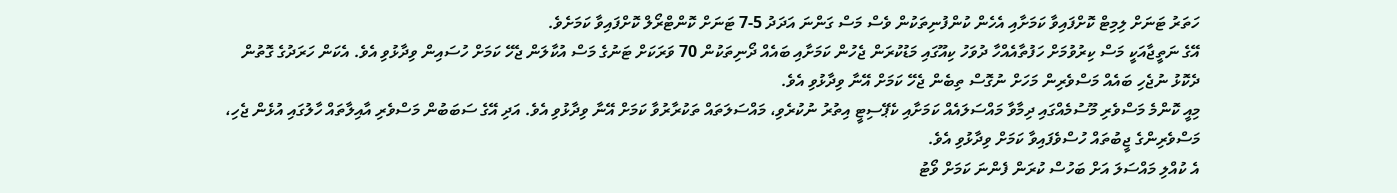ހަތަރު ޓަނަށް ލިމިޓް ކޮށްފައިވާ ކަމަށާއި އެހެން ކުންފުނިތަކުން ވެސް މަސް ގަންނަ އަދަދު 5-7 ޓަނަށް ކޮންޓްރޯލް ކޮށްފައިވާ ކަމަށެވެ.
އޭގެ ނަތީޖާއަކީ މަސް ކިރުވުމަށް ހަފުތާއެއްހާ ދުވަހު ކިއޫގައި މަޑުކުރަން ޖެހުން ކަމަށާއި ބައެއް ދޯނިތަކުން 70 ވަރަކަށް ޓަނުގެ މަސް އުކާލަން ޖެހޭ ކަމަށް ހުސައިން ވިދާޅުވި އެވެ. އެކަން ހަރަދުގެ ގޮތުން ދެކޮޅު ނުޖެހި ބައެއް މަސްވެރިން މަހަށް ނުގޮސް ތިބެން ޖެހޭ ކަމަށް އޭނާ ވިދާޅުވި އެވެ.
މިއީ ކޮންމެ މަސްވެރި މޫސުމެއްގައި ދިމާވާ މައްސަލައެއް ކަމަށާއި ކެޕޭސިޓީ އިތުރު ނުކުރެވި، މައްސަލަތައް ތަކުރާރުވާ ކަމަށް އޭނާ ވިދާޅުވި އެވެ. އަދި އޭގެ ސަބަބުން މަސްވެރި އާއިލާތައް ހާލުގައި އުޅެން ޖެހި، މަސްވެރިންގެ ޖީބުތައް ހުސްވެފައިވާ ކަމަށް ވިދާޅުވި އެވެ.
އެ ކުއްލި މައްސަލަ އަށް ބަހުސް ކުރަން ފެންނަ ކަމަށް ވޯޓު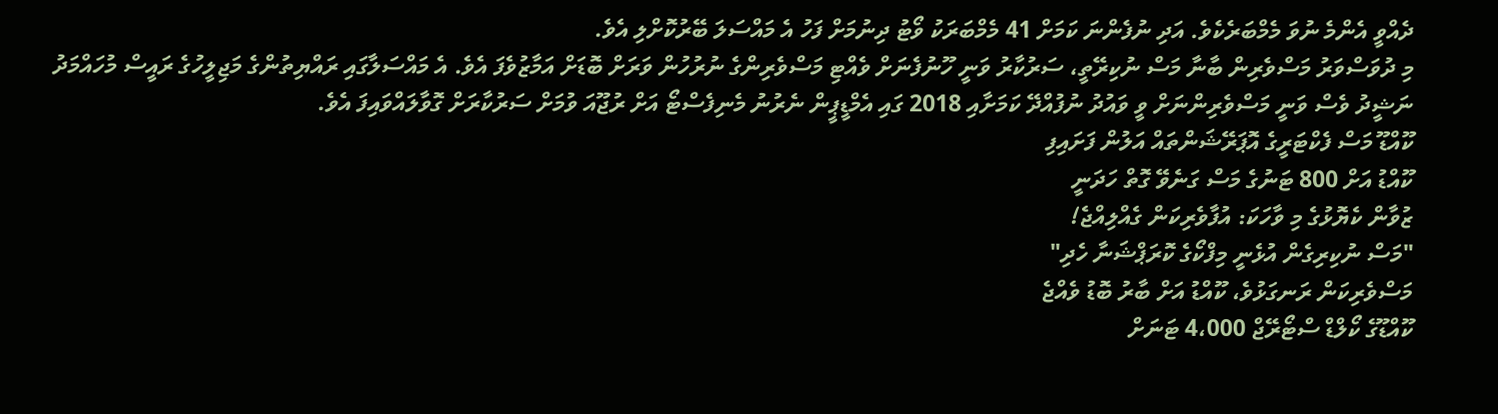ދެއްވީ އެންމެ ނުވަ މެމްބަރެކެވެ. އަދި ނުފެންނަ ކަމަށް 41 މެމްބަރަކު ވޯޓު ދިނުމަށް ފަހު އެ މައްސަލަ ބޭރުކޮށްލި އެވެ.
މި ދުވަސްވަރު މަސްވެރިން ބާނާ މަސް ނުކިރޭތީ، ސަރުކާރު ވަނީ ހޫނުފެނަށް ވެއްޓި މަސްވެރިންގެ ނުރުހުން ވަރަށް ބޮޑަށް އަމާޒުވެފަ އެވެ. އެ މައްސަލާގައި ރައްޔިތުންގެ މަޖިލީހުގެ ރައީސް މުހައްމަދު ނަޝީދު ވެސް ވަނީ މަސްވެރިންނަށް ވީ ވައުދު ނުފުއްދޭ ކަމަށާއި 2018 ގައި އެމްޑީޕީން ނެރުނު މެނިފެސްޓޯ އަށް ރުޖޫއަ ވުމަށް ސަރުކާރަށް ގޮވާލައްވައިފަ އެވެ.
ކޫއްޑޫ މަސް ފެކްޓަރީގެ އޮޕަރޭޝަންތައް އަލުން ފަށައިފި
ކޫއްޑު އަށް 800 ޓަނުގެ މަސް ގަނެވޭ ގޮތް ހަދަނީ
ޒުވާން ކެޔޮޅުގެ މި ވާހަކަ: އުފާވެރިކަން ގެއްލިއްޖެ!
"މަސް ނުކިރިގެން އުޅެނީ މިފްކޯގެ ކޮރަޕްޝަނާ ހެދި"
މަސްވެރިކަން ރަނގަޅުވެ، ކޫއްޑު އަށް ބާރު ބޮޑު ވެއްޖެ
ކޫއްޑޫގެ ކޯލްޑް ސްޓޯރޭޖް 4،000 ޓަނަށް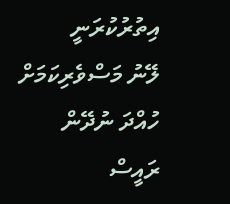އިތުރުކުރަނީ
ލޭނު މަސްވެރިކަމަށް ހުއްދަ ނުދޭން ރައީސް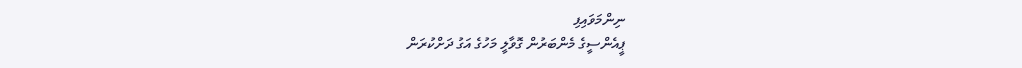ނިންމަވައިފި
ޕީއެންސީގެ މެންބަރުން ގޮވާލީ މަހުގެ އަގު ދަށްކުރަން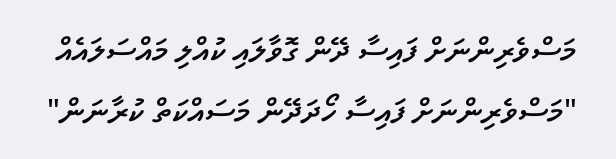މަސްވެރިންނަށް ފައިސާ ދޭން ގޮވާލައި ކުއްލި މައްސަލައެއް
"މަސްވެރިންނަށް ފައިސާ ހޯދަދޭން މަސައްކަތް ކުރާނަން"